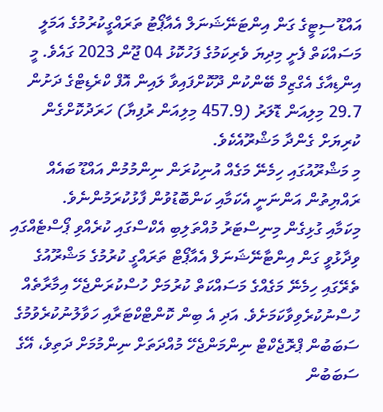އައްޑޫ ސިޓީގެ ގަން އިންޓަނޭޝަނަލް އެއާޕޯޓު ތަރައްގީކުރުމުގެ އަމަލީ މަސައްކަތް ފެށީ މިދިޔަ ވެރިކަމުގެ ފަހުކޮޅު 04 ޖޫން 2023 ގައެވެ. މީ އިންޑިއާގެ އެގްޒިމް ބޭންކުން ދޫކޮށްފައިވާ ލައިން އޮފް ކްރެޑިޓްގެ ދަށުން 29.7 މިލިއަން ޑޮލަރު (457.9 މިލިއަން ރުފިޔާ) ހަރަދުކޮށްގެން ކުރިޔަށް ގެންދާ މަޝްރޫއެކެވެ.
މި މަޝްރޫއުގައި ހިމެނޭ މަގެއް އުނިކުރަން ނިންމުމުން އައްޑޫ ބައެއް ރައްޔިތުން އަންނަނީ އެކަމާއި ކަންބޮޑުވުން ފާޅުކުރަމުންނެވެ.
މިކަމާއި ގުޅިގެން މިނިސްޓަރު މުއްތަލިބި އެކްސްގައި ކުރެއްވި ޕޯސްޓެއްގައި ވިދާޅުވީ ގަން އިންޓާނޭޝަނަލް އެއާޕޯޓް ތަރައްގީ ކުރުމުގެ މަޝްރޫއުގެ ތެރޭގައި ހިމެނޭ މަގެއްގެ މަސައްކަތް ކުރުމަށް ހުސްކުރަންޖެހޭ އިމާރާތެއް ހުސްނުކުރެވިވާކަމަށެވެ. އަދި އެ ބިން ކޮންޓްކްޓަރާއި ހަވާލުނުކުރެވުމުގެ ސަބަބުން ޕްރޮޖެކްޓް ނިންމަންޖެހޭ މުއްދަތަށް ނިންމުމަށް ދަތިވެ، އޭގެ ސަބަބުން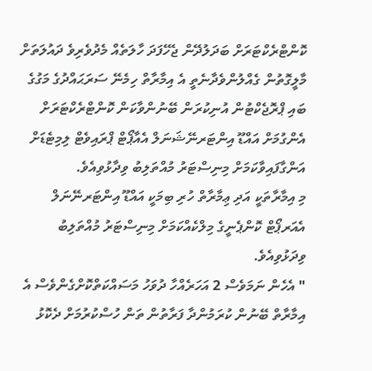ކޮންޓްރެކްޓަރަށް ބަދަލުދޭން ޖެހޭފަދަ ހާލަތެއް މެދުވެރިވެ ދައުލަތަށް މާލީގޮތުން ގެއްލުންވެދާނެތީ އެ އިމާރާތް ހިމެނޭ ސަރަޙައްދުގެ މަގުގެ ބައި ޕްރޮޖެކްޓުން އުނިކުރަން ބޭނުންވާކަން ކޮންޓްރެކްޓަރަށް އެންގުމަށް އައްޑޫ އިންޓަރނޭޝަނަލް އެއާޕޯޓް ޕްރައިވެޓް ލިމިޓެޑަށް އަންގާފައިވާކަމަށް މިނިސްޓަރު މުއްތަލިބު ވިދާޅުވިއެވެ.
މި އިމާރާތަކީ އަދި ޢިމާރާތް ހުރި ބިމަކީ އައްޑޫ އިންޓަރނޭނަލް އެއަރޕޯޓް ކޮންޕެނީގެ މިލްކެއްކަމަށް މިނިސްޓަރު މުއްތަލިބު ވިދަޅުވިއެވެ.
" އެހެން ނަމަވެސް 2 އަހަރެއްހާ ދުވަހު މަސައްކަތްކޮށްގެންވެސް އެ އިމާރާތް ބޭނުން ކުރަމުންދާ ފަރާތުން ތަން ހުސްކުރުމަށް ދެކޮޅު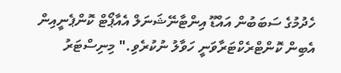ހެދުމުގެ ސަބަބުން އައްޑޫ އިންޓާނޭޝަނަލް އެއާޕޯޓް ކޮންޕެނީއިން އެބިން ކޮންޓްރެކްޓަރާވަނީ ހަވާލު ނުކުރެވި." މިނިސްޓަރު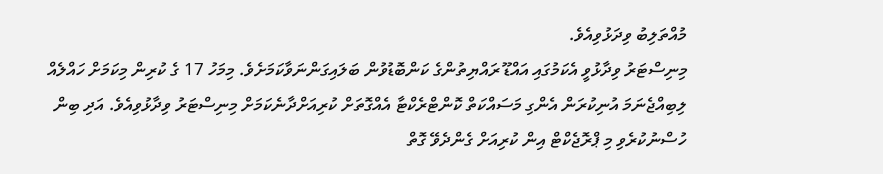މުއްތަލިބު ވިދަޅުވިއެވެ.
މިނިސްޓަރު ވިދާޅުވީ އެކަމުގައި އައްޑޫ ރައްޔިތުންގެ ކަންބޮޑުވުން ބަލައިގަންނަވާކަމަށެވެ. މިމަހު 17 ގެ ކުރިން މިކަމަށް ހައްލެއް ލިބިއްޖެނަމަ އުނިކުރަން އެންގި މަސައްކަތް ކޮންޓްރެކްޓާ އެއްގޮތަށް ކުރިއަށްދާނެކަމަށް މިނިސްޓަރު ވިދާޅުވިއެވެ. އަދި ބިން ހުސްނުކުރެވި މި ޕްރޮޖެކްޓް އިން ކުރިއަށް ގެންދެވޭ ގޮތް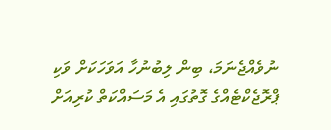ނުވެއްޖެނަމަ، ބިން ލިބުނުހާ އަވަހަކަށް ވަކި ޕްރޮޖެކްޓެއްގެ ގޮތުގައި އެ މަސައްކަތް ކުރިއަށް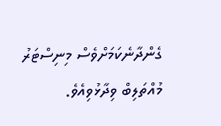ގެންދާނެކަމަށްވެސް މިނިސްޓަރު މުއްތަލިބް ވިދާޅުވިއެވެ.